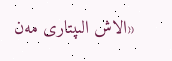«الاش الىپتارى مەن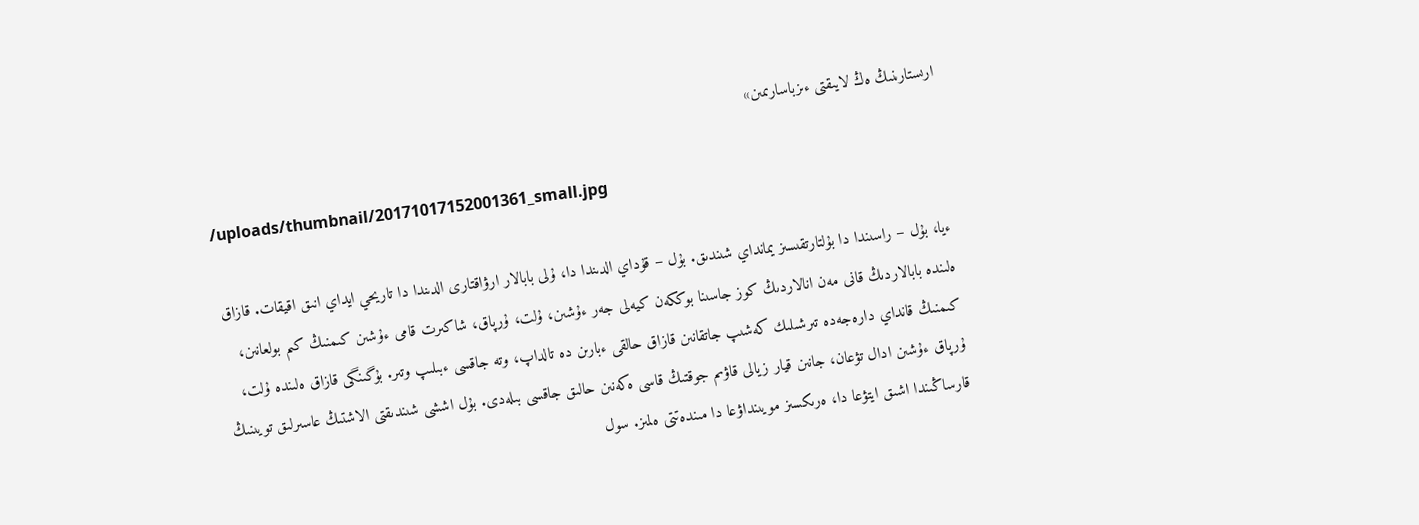ارىستارىنىڭ ەڭ لايىقتى ءىزباسارىمىن»

/uploads/thumbnail/20171017152001361_small.jpg

ءيا، بۇل – راسىندا دا بۇلتارتقىسىز يمانداي شىندىق. بۇل – قۇداي الدىندا دا، ۇلى بابالار ارۋاقتارى الدىندا دا تاريحي ايداي انىق اقيقات. قازاق ەلىندە بابالاردىڭ قانى مەن انالاردىڭ كوز جاسىنا بوككەن كيەلى جەر ءۇشىن، ۇلت، ۇرپاق، شاكىرت قامى ءۇشىن كىمنىڭ كىم بولعانىن، كىمنىڭ قانداي دارەجەدە تىرشىلىك كەشىپ جاتقانىن قازاق حالقى ءبارىن دە تالداپ، وتە جاقسى ءبىلىپ وتىر. بۇگىنگى قازاق ەلىندە ۇلت، ۇرپاق ءۇشىن ادال تۋعان، جانىن قيار زيالى قاۋىم جوقتىڭ قاسى ەكەنىن حالىق جاقسى بىلەدى. بۇل اششى شىندىقتى الاشتىڭ عاسىرلىق تويىنىڭ قارساڭىندا اشىق ايتۋعا دا، ەرىكسىز مويىنداۋعا دا مىندەتتى ەلمىز. سول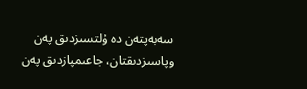سەبەپتەن دە ۇلتسىزدىق پەن وپاسىزدىقتان، جاعىمپازدىق پەن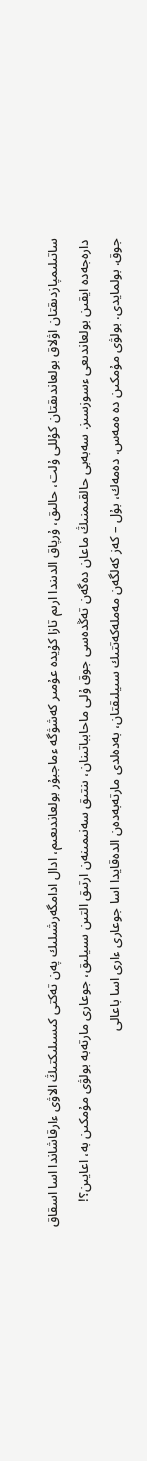ساتىلىمپازدىقتان اۋلاق بولعاندىقتان كۇللى ۇلت، حالىق، ۇرپاق الدىندا ارىم تازا كۇيدە عۇمىر كەشۋگە ءماجبۇر بولعاندىعىم، ادال ادامگەرشىلىك پەن تەكتى كىسىلىكتىڭ الاۋى ءارقاشاندا اسا اسقاق دارەجەدە ايقىن بولعاندىعى ءسوزسىز. سەبەبى حالقىمنىڭ ماعان دەگەن تەڭدەسى جوق ۇلى ماحابباتىنان، ىنتىق سەنىمىنەن ارتىق التىن سىيلىق، جوعارى مارتەبە بولۋى مۇمكىن بە، اعايىن؟! جوق. بولمايدى. بولۋى مۇمكىن دە ەمەس. دەمەك، بۇل – كەز كەلگەن مەملەكەتتىك سىيلىقتان، بەدەلدى مارتەبەدەن الدەقايدا اسا جوعارى ءارى اسا باعالى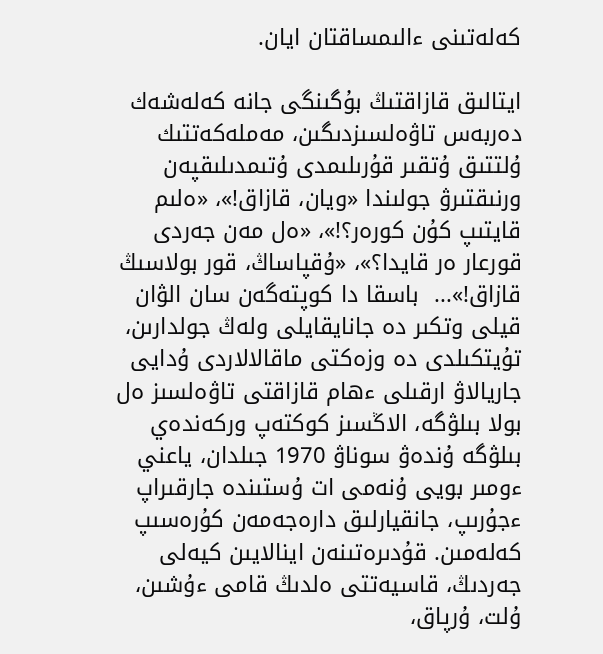كەلەتىنى ءالىمساقتان ايان.

ايتالىق قازاقتىڭ بۇگىنگى جانە كەلەشەك دەربەس تاۋەلسىزدىگىن، مەملەكەتتىك ۇلتتىق ۇتقىر قۇرىلىمدى ۇتىمدىلىقپەن ورنىقتىرۋ جولىندا «ويان، قازاق!»، «ەلىم قايتىپ كۇن كورەر؟!»، «ەل مەن جەردى قورعار ەر قايدا؟»، «ۇقپاساڭ، قور بولاسىڭ قازاق!»...  باسقا دا كوپتەگەن سان الۋان قيلى وتكىر دە جانايقايلى ولەڭ جولدارىن، تۇيتكىلدى دە وزەكتى ماقالالاردى ۇدايى جاريالاۋ ارقىلى ءھام قازاقتى تاۋەلسىز ەل بولا بىلۋگە، الاڭسىز كوكتەپ وركەندەي بىلۋگە ۇندەۋ سوناۋ 1970 جىلدان، ياعني ءومىر بويى ۇنەمى ات ۇستىندە جارقىراپ ءجۇرىپ، جانقيارلىق دارەجەمەن كۇرەسىپ كەلەمىن. قۇدىرەتىنەن اينالايىن كيەلى جەردىڭ، قاسيەتتى ەلدىڭ قامى ءۇشىن، ۇلت، ۇرپاق،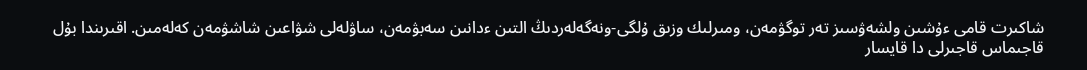شاكىرت قامى ءۇشىن ولشەۋسىز تەر توگۋمەن، ومىرلىك وزىق ۇلگى-ونەگەلەردىڭ التىن ءدانىن سەبۋمەن، ساۋلەلى شۋاعىن شاشۋمەن كەلەمىن. اقىرىندا بۇل قاجىماس قاجىرلى دا قايسار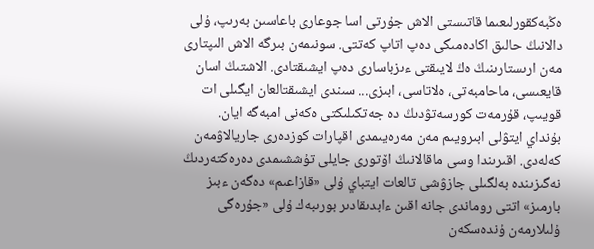ەڭبەكقورلىعىما قاتىستى الاش جۇرتى اسا جوعارى باعاسىن بەرىپ، ۇلى دالانىڭ حالىق اكادەمىگى دەپ اتاپ كەتتى. سونىمەن بىرگە الاش الىپتارى مەن ارىستارىنىڭ ەڭ لايىقتى ءىزباسارى دەپ ايشىقتادى. الاشتىڭ اسان قايعىسى، ماحامبەتى، ەلاتاسى، ابىزى... سىندى ايشىقتالعان ايگىلى ات قويىپ، قۇرمەت كورسەتۋدىڭ دە جەتكىلىكتى ەكەنى امبەگە ايان. بۇنداي ايتۋلى ابىرويىم مەن مەرەيىمدى اقپارات كوزدەرى جاريالاۋمەن كەلەدى. اقىرىندا وسى ماقالانىڭ اۆتورى جايلى تۇششىمدى دەرەكتەردىڭ نەگىزىندە بەلگىلى جازۋشى تالعات ايتباي ۇلى «قازاعىم» دەگەن ءبىز بارمىز» اتتى روماندى جانە اقىن ءابدىقادىر بورىبەك ۇلى «جۇرەگى ۇلىلارمەن ۇندەسكەن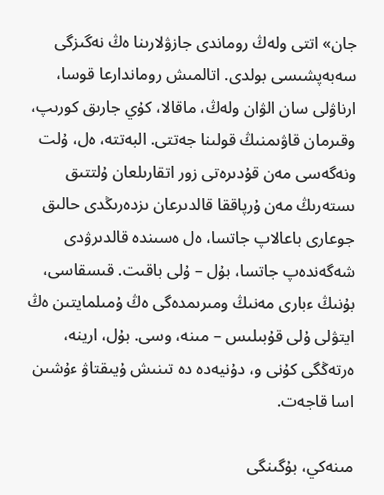جان» اتتى ولەڭ روماندى جازۋلارىنا ەڭ نەگىزگى سەبەپشىسى بولدى. اتالمىش روماندارعا قوسا، ارناۋلى سان الۋان ولەڭ، ماقالا، كۇي جارىق كورىپ، وقىرمان قاۋىمنىڭ قولىنا جەتتى. البەتتە، ەل، ۇلت ونەگەسى مەن قۇدىرەتى زور اتقارىلعان ۇلتتىق ىستەرىڭ مەن ۇرپاققا قالدىرعان ىزدەرىڭدى حالىق جوعارى باعالاپ جاتسا، ەل ەسىندە قالدىرۋدى شەگەندەپ جاتسا، بۇل – ۇلى باقىت. قىسقاسى، بۇنىڭ ءبارى مەنىڭ ومىرىمدەگى ەڭ ۇمىلمايتىن ەڭ ايتۋلى ۇلى قۇبىلىس – مىنە، وسى. بۇل، ارينە، ەرتەڭگى كۇنى و، دۇنيەدە دە تىنىش ۇيىقتاۋ ءۇشىن اسا قاجەت.

مىنەكي، بۇگىنگى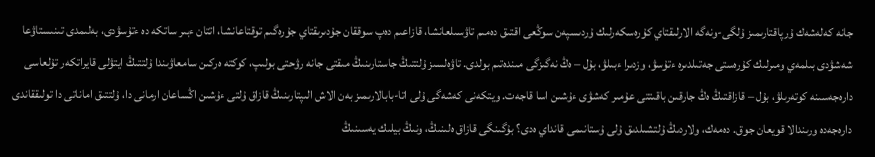جانە كەلەشەك ۇرپاقتارىمىز ۇلگى-ونەگە الارلىقتاي كۇرەسكەرلىك ۇردىسپەن سوڭعى اقتىق دەمىم تاۋسىلعانشا، قازاعىم دەپ سوققان جۇدىرىقتاي جۇرەگىم توقتاعانشا، اتتان ءبىر ساتكە دە ءتۇسۋدى، بەلىمدى تىنىستاۋعا شەشۋدى بىلمەي ومىرلىك كۇرەستى جەتىلدىرە ءتۇسۋ، وزدىرا ءبىلۋ، بۇل – ەڭ نەگىزگى مىندەتىم بولدى. تاۋەلسىز ۇلتتىڭ جاستارىنىڭ مىقتى جانە رۋحتى بولىپ، كوكتە ەركىن سامعاۋىندا ۇلتتىڭ ايتۋلى قايراتكەر تۇلعاسى دارەجەسىنە كوتەرىلۋ، بۇل – قازاقتىڭ ەڭ جارقىن باقىتتى عۇمىر كەشۋى ءۇشىن اسا قاجەت. ويتكەنى كەشەگى ۇلى اتا-بابالارىمىز بەن الاش الىپتارىنىڭ قازاق ۇلتى ءۇشىن اڭساعان ارمانى دا، ۇلتتىق اماناتى دا تولىققاندى دارەجەدە ورىندالا قويعان جوق. دەمەك، ولاردىڭ ۇلتشىلدىق ۇلى ۇستانىمى قانداي ەدى؟ بۇگىنگى قازاق ەلىنىڭ، ونىڭ بيلىك يەسىنىڭ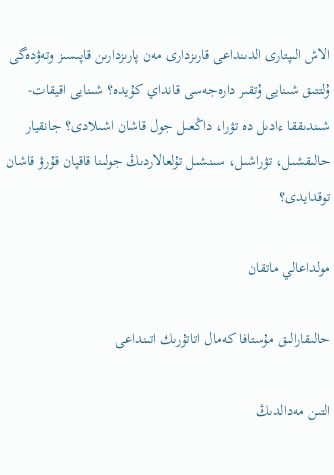الاش الىپتارى الدىنداعى قارىزدارى مەن پارىزدارىن قاپىسىز وتەۋدەگى ۇلتتىق شىنايى ۇتقىر دارەجەسى قانداي كۇيدە؟ شىنايى اقيقات-شىندىققا ءادىل دە تۋرا، داڭعىل جول قاشان اشىلادى؟ جانقيار حالىقشىل، تۋراشىل، سىنشىل تۇلعالاردىڭ جولىنا قاقپان قۇرۋ قاشان توقدايدى؟

مولداعالي ماتقان

حالىقارالىق مۇستافا كەمال اتاتۇرىك اتىنداعى

التىن مەدالدىڭ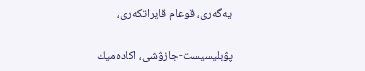يەگەرى، قوعام قايراتكەرى،

پۋبليسيست-جازۋشى، اكادەميك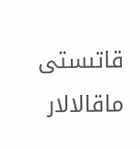قاتىستى ماقالالار